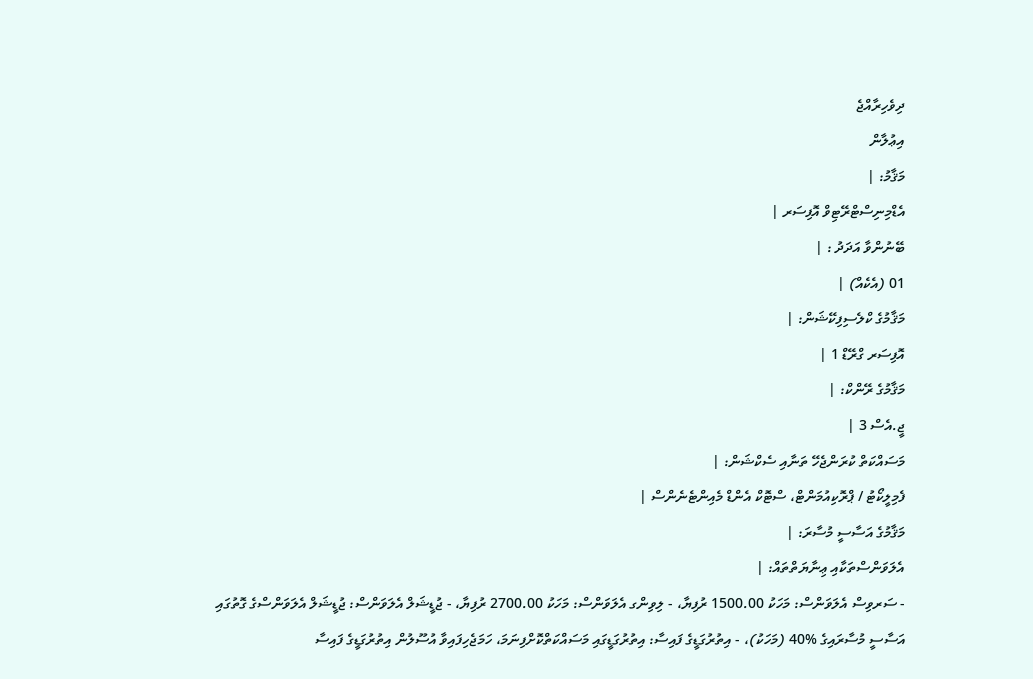ދިވެހިރާއްޖެ
އިޢުލާން
މަޤާމު: |
އެޑްމިނިސްޓްރޭޓިވް އޮފިސަރ |
ބޭނުންވާ އަދަދު : |
01 (އެކެއް) |
މަޤާމުގެ ކްލެސިފިކޭޝަން: |
އޮފިސަރ ގްރޭޑް 1 |
މަޤާމުގެ ރޭންކް: |
ޖީ.އެސް 3 |
މަސައްކަތް ކުރަންޖެހޭ ތަނާއި ސެކްޝަން: |
ފެމިލީކޯޓު / ޕްރޮކިއުމަންޓް، ސްޓޮކް އެންޑް މެއިންޓެނެންސް |
މަޤާމުގެ އަސާސީ މުސާރަ: |
އެލަވަންސްތަކާއި ޢިނާޔަތްތައް: |
- ސަރވިސް އެލަވަންސް: މަހަކު 1500.00 ރުފިޔާ، - ލިވިންގ އެލަވަންސް: މަހަކު 2700.00 ރުފިޔާ، - ޖުޑީޝަލް އެލަވަންސް: ޖުޑީޝަލް އެލަވަންސްގެ ގޮތުގައި އަސާސީ މުސާރައިގެ %40 (މަހަކު)، - އިތުރުގަޑީގެ ފައިސާ: އިތުރުގަޑީގައި މަސައްކަތްކޮށްފިނަމަ، ހަމަޖެހިފައިވާ އުސޫލުން އިތުރުގަޑީގެ ފައިސާ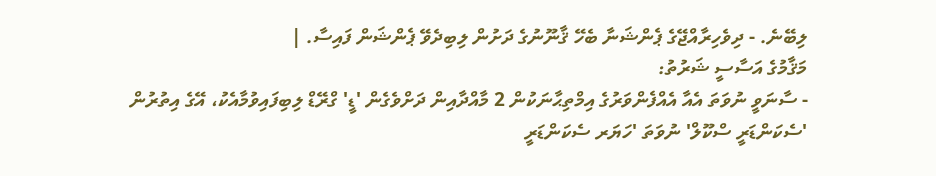ލިބޭނެ. - ދިވެހިރާއްޖޭގެ ޕެންޝަނާ ބެހޭ ޤާނޫނުގެ ދަށުން ލިބިދެވޭ ޕެންޝަން ފައިސާ. |
މަޤާމުގެ އަސާސީ ޝަރުތު:
- ސާނަވީ ނުވަތަ އެއާ އެއްފެންވަރުގެ އިމްތިޙާނަކުން 2 މާއްދާއިން ދަށްވެގެން 'ޑީ' ގްރޭޑް ލިބިފައިވުމާއެކު، އޭގެ އިތުރުން 'ސެކަންޑަރީ ސްކޫލް' ނުވަތަ 'ހަޔަރ ސެކަންޑަރީ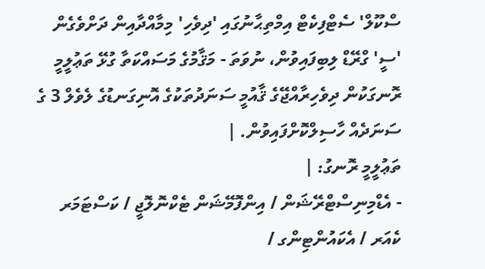ސްކޫލް' ސެޓްފިކެޓް އިމްތިޙާނުގައި 'ދިވެހި' މިމާއްދާއިން ދަށްވެގެން 'ސީ' ގްރޭޑް ލިބިފައިވުން، ނުވަތަ - މަޤާމުގެ މަސައްކަތާ ގުޅޭ ތަޢުލީމީ ރޮނގަކުން ދިވެހިރާއްޖޭގެ ޤާއުމީ ސަނަދުތަކުގެ އޮނިގަނޑުގެ ލެވެލް 3 ގެ ސަނަދެއް ހާސިލްކޮށްފައިވުން. |
ތަޢުލީމީ ރޮނގު: |
- އެޑްމިނިސްޓްރޭޝަން / އިންފޮމޭޝަން ޓެކްނޮލޮޖީ / ކަސްޓަމަރ ކެއަރ / އެކައުންޓިންގ /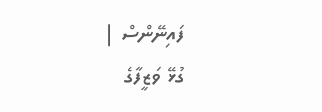ފައިނޭންސް |
ގުޅޭ ވަޒީފާގެ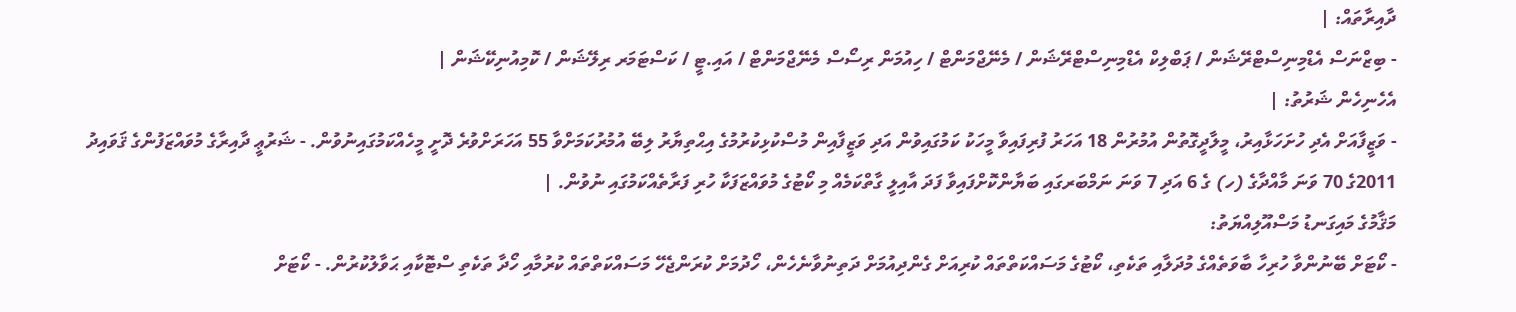ދާއިރާތައް: |
- ބިޒްނަސް އެޑްމިނިސްޓްރޭޝަން / ޕަބްލިކް އެޑްމިނިސްޓްރޭޝަން / މެނޭޖްމަންޓް / ހިއުމަން ރިސޯސް މެނޭޖްމަންޓް / އައި.ޓީ / ކަސްޓަމަރ ރިލޭޝަން / ކޮމިއުނިކޭޝަން |
އެހެނިހެން ޝަރުތު: |
- ވަޒީފާއަށް އެދި ހުށަހަޅާއިރު، މީލާދީގޮތުން އުމުރުން 18 އަހަރު ފުރިފައިވާ މީހަކު ކަމުގައިވުން އަދި ވަޒީފާއިން މުސްކުޅިކުރުމުގެ އިޙްތިޔާރު ލިބޭ އުމުރުކަމަށްވާ 55 އަހަރަށްވުރެ ދޮށީ މީހެއްކަމުގައިނުވުން. - ޝަރުޢީ ދާއިރާގެ މުވައްޒަފުންގެ ޤަވައިދު 2011ގެ 70 ވަނަ މާއްދާގެ (ހ) ގެ 6 އަދި 7 ވަނަ ނަމްބަރގައި ބަޔާންކޮށްފައިވާ ފަދަ އާއިލީ ގާތްކަމެއް މި ކޯޓުގެ މުވައްޒަފަކާ ހުރި ފަރާތެއްކަމުގައި ނުވުން. |
މަޤާމުގެ މައިގަނޑު މަސްއޫލިއްޔަތު:
- ކޯޓަށް ބޭނުންވާ ހުރިހާ ބާވަތެއްގެ މުދަލާއި ތަކެތި، ކޯޓުގެ މަސައްކަތްތައް ކުރިއަށް ގެންދިއުމަށް ދަތިނުވާނެހެން، ހޯދުމަށް ކުރަންޖެހޭ މަސައްކަތްތައް ކުރުމާއި ހޯދާ ތަކެތި ސްޓޮކާއި ޙަވާލުކުރުން. - ކޯޓަށް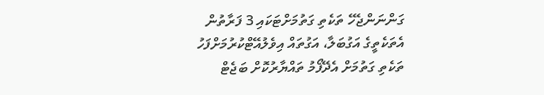ގަންނަންޖެހޭ ތަކެތި ގަތުމަށްޓަކައި 3 ފަރާތުން އެތަކެތީގެ އަގުބަލާ، އަގުތައް އިވެލުއޭޓްކުރުމަށްފަހު ތަކެތި ގަތުމަށް އެދޭފޯމު ތައްޔާރުކޮށް ބަޖެޓް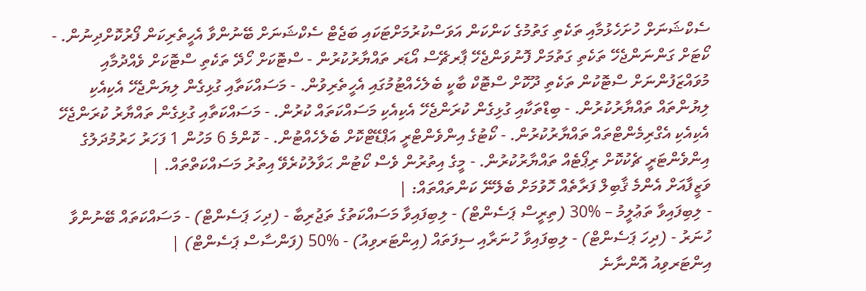ސެކްޝަނަށް ހުށަހެޅުމާއި ތަކެތި ގަތުމުގެ ކަންކަން އަވަސްކުރުމަށްޓަކައި ބަޖެޓް ސެކްޝަނަށް ބޭނުންވާ އެހީތެރިކަން ފޯރުކޮށްދިނުން. - ކޯޓަށް ގަންނަންޖެހޭ ތަކެތި ގަތުމަށް ފޮނުވަންޖެހޭ ޕާރޗޭސް އޯޑަރ ތައްޔާރުކުރުން - ސްޓޮކަށް ހޯދޭ ތަކެތި ސްޓޮކަށް ވެއްދުމާއި މުވައްޒަފުންނަށް ސްޓޮކުން ތަކެތި ދޫކޮށް ސްޓޮކް ބާކީ ބެލެހެއްޓުމުގައި އެހީތެރިވުން. - މަސައްކަތާއި ގުޅިގެން ލިޔަންޖެހޭ އެކިއެކި ލިޔުންތައް ތައްޔާރުކުރުން. - ބިޑްތަކާއި ގުޅިގެން ކުރަންޖެހޭ އެކިއެކި މަސައްކަތައް ކުރުން. - މަސައްކަތާއި ގުޅިގެން ތައްޔާރު ކުރަންޖެހޭ އެކިއެކި އެގްރިމެންޓްތައް ތައްޔާރުކުރުން. - ކޯޓުގެ އިންވެންޓްރީ އަޕްޑޭޓްކޮށް ބެލެހެއްޓުން. - ކޮންމެ 6 މަހުން 1 ފަހަރު ހަރުމުދަލުގެ އިންވެންޓަރީ ޗެކުކޮށް ރިޕޯޓެއް ތައްޔާރުކުރުން. - މީގެ އިތުރުން ވެސް ކޯޓުން ޙަވާލުކުރެވޭ އިތުރު މަސައްކަތްތައް. |
ވަޒީފާއަށް އެންމެ ޤާބިލް ފަރާތެއް ހޮވުމަށް ބެލޭނޭ ކަންތައްތައް: |
- ލިބިފައިވާ ތަޢުލީމު – %30 (ތިރީސް ޕަސެންޓް) - ލިބިފައިވާ މަސައްކަތުގެ ތަޖުރިބާ - (ދިހަ ޕަސެންޓް) - މަސައްކަތައް ބޭނުންވާ ހުނަރު - (ދިހަ ޕަސެންޓް) - ލިބިފައިވާ ހުނަރާއި ސިފަތައް (އިންޓަރވިއު) - %50 (ފަންސާސް ޕަސެންޓް) |
އިންޓަރވިއު އޮންނާނެ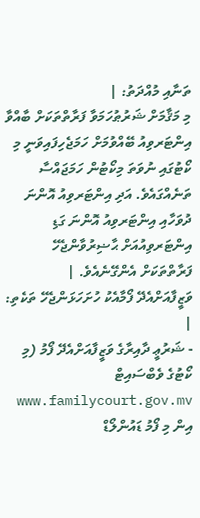ތަނާއި މުއްދަތު: |
މި މަޤާމަށް ޝަރުޠުހަމަވާ ފަރާތްތަކަށް ބާއްވާ އިންޓަރވިއު ބޭއްވުމަށް ހަމަޖެހިފައިވަނީ މި ކޯޓުގައި ނުވަތަ މިކޯޓުން ހަމަޖައްސާ ތަނެއްގައެވެ. އަދި އިންޓަރވިއު އޮންނަ ދުވަހާއި އިންޓަރވިއު އޮންނަ ގަޑި އިންޓަރވިއުއަށް ޙާޟިރުވާންޖެހޭ ފަރާތްތަކަށް އެންގޭނެއެވެ. |
ވަޒީފާއަށްއެދޭ ފޯމާއެކު ހުށަހަޅަންޖެހޭ ތަކެތި: |
- ޝަރުޢީ ދާއިރާގެ ވަޒީފާއަށްއެދޭ ފޯމު (މި ކޯޓުގެ ވެބްސައިޓް www.familycourt.gov.mv އިން މި ފޯމު ޑައުންލޯޑް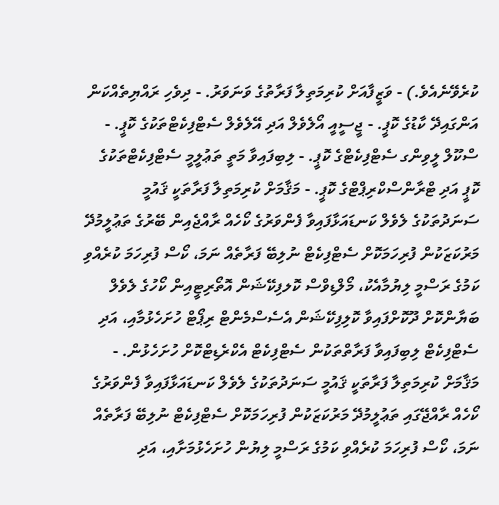ކުރެވޭނެއެވެ.) - ވަޒީފާއަށް ކުރިމަތިލާ ފަރާތުގެ ވަނަވަރު. - ދިވެހި ރައްޔިތެއްކަން އަންގައިދޭ ކާޑުގެ ކޮޕީ. - ޖީސީއީ އޯލެވެލް އަދި އޭލެވެލް ސެޓްފިކެޓްތަކުގެ ކޮޕީ. - ސްކޫލް ލީވިންގ ސެޓްފިކެޓްގެ ކޮޕީ. - ލިބިފައިވާ މަތީ ތަޢުލީމީ ސެޓްފިކެޓްތަކުގެ ކޮޕީ އަދި ޓްރާންސްކްރިޕްޓްގެ ކޮޕީ. - މަޤާމަށް ކުރިމަތިލާ ފަރާތަކީ ޤައުމީ ސަނަދުތަކުގެ ލެވެލް ކަނޑައަޅާފައިވާ ފެންވަރުގެ ކޯހެއް ރާއްޖެއިން ބޭރުގެ ތަޢުލީމުދޭ މަރުކަޒަކުން ފުރިހަމަކޮށް ސެޓްފިކެޓް ނުލިބޭ ފަރާތެއް ނަމަ، ކޯސް ފުރިހަމަ ކުރެއްވި ކަމުގެ ރަސްމީ ލިޔުމާއެކު، މޯލްޑިވްސް ކޮލފިކޭޝަން އޮތޯރިޓީއިން ކޯހުގެ ލެވެލް ބަޔާންކޮށް ދޫކޮށްފައިވާ ކޮލިފިކޭޝަން އެސެސްމެންޓް ރިޕޯޓް ހުށަހެޅުމާއި، އަދި ސެޓްފިކެޓް ލިބިފައިވާ ފަރާތްތަކުން ސެޓްފިކެޓް އެކްރެޑިޓްކޮށް ހުށަހެޅުން. - މަޤާމަށް ކުރިމަތިލާ ފަރާތަކީ ޤައުމީ ސަނަދުތަކުގެ ލެވެލް ކަނޑައަޅާފައިވާ ފެންވަރުގެ ކޯހެއް ރާއްޖޭގައި ތަޢުލީމުދޭ މަރުކަޒަކުން ފުރިހަމަކޮށް ސެޓްފިކެޓް ނުލިބޭ ފަރާތެއް ނަމަ، ކޯސް ފުރިހަމަ ކުރެއްވި ކަމުގެ ރަސްމީ ލިޔުން ހުށަހެޅުމަށާއި، އަދި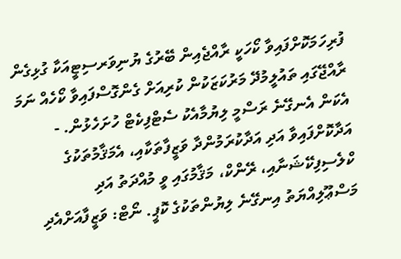ފުރިހަމަކޮށްފައިވާ ކޯހަކީ ރާއްޖެއިން ބޭރުގެ ޔުނިވަރސިޓީއަކާ ގުޅިގެން ރާއްޖޭގައި ތައުލީމުދޭ މަރުކަޒަކުން ކުރިއަށް ގެންގޮސްފައިވާ ކޯހެއް ނަމަ އެކަން އެނގޭނެ ރަސްމީ ލިޔުމާއެކު ސެޓްފިކެޓް ހުށަހެޅުން. - އަދާކޮށްފައިވާ އަދި އަދާކުރަމުންދާ ވަޒީފާތަކާއި، އެމަޤާމުތަކުގެ ކްލެސިފިކޭޝަނާއި، ރޭންކް، މަޤާމުގައި ވީ މުއްދަތު އަދި މަސްޢޫލިއްޔަތު އިނގޭނެ ލިޔުންތަކުގެ ކޮޕީ. ނޯޓް: ވަޒީފާއަށްއެދި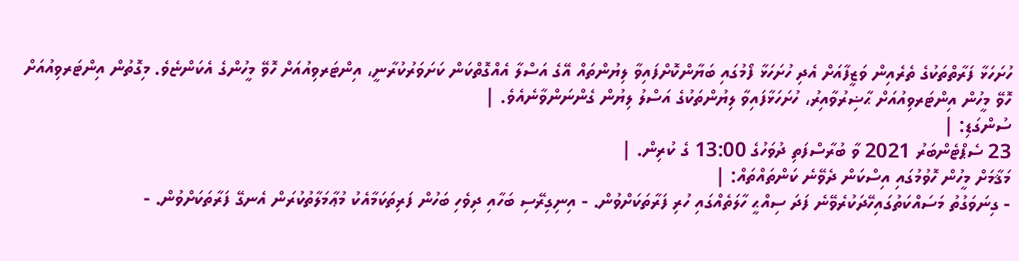ހުށަހަޅާ ފަރާތްތަކުގެ ތެރެއިން ވަޒީފާއަށް އެދި ހުށަހަޅާ ފޯމުގައި ބަޔާންކޮށްފައިވާ ލިޔުންތައް އޭގެ އަސްލާ އެއްގޮތްކަން ކަށަވަރުކުރާނީ، އިންޓަރވިއުއަށް ހޮވޭ މީހުންގެ އެކަންޏެވެ. މިގޮތުން އިންޓަރވިއުއަށް ހޮވޭ މީހުން އިންޓަރވިއުއަށް ޙާޟިރުވާއިރު، ހުށަހަޅާފައިވާ ލިޔުންތަކުގެ އަސްލު ލިޔުން ގެންނަންވާނެއެވެ. |
ސުންގަޑި: |
23 ސެޕްޓެންބަރު 2021 ވާ ބުރާސްފަތި ދުވަހުގެ 13:00 ގެ ކުރިން. |
މަޤާމަށް މީހުން ހޮވުމުގައި އިސްކަން ދެވޭނެ ކަންތައްތައް: |
- ގިނަވަގުތު މަސައްކަތުގައިހޭދަކުރެވޭނެ ފަދަ ސިއްޙީ ހާލަތެއްގައި ހުރި ފަރާތަކަށްވުން. - އިނިގިރޭސި ބަހާއި ދިވެހި ބަހުން ފަރިތަކަމާއެކު މުޢާމަލާތުކުރަން އެނގޭ ފަރާތަކަށްވުން. -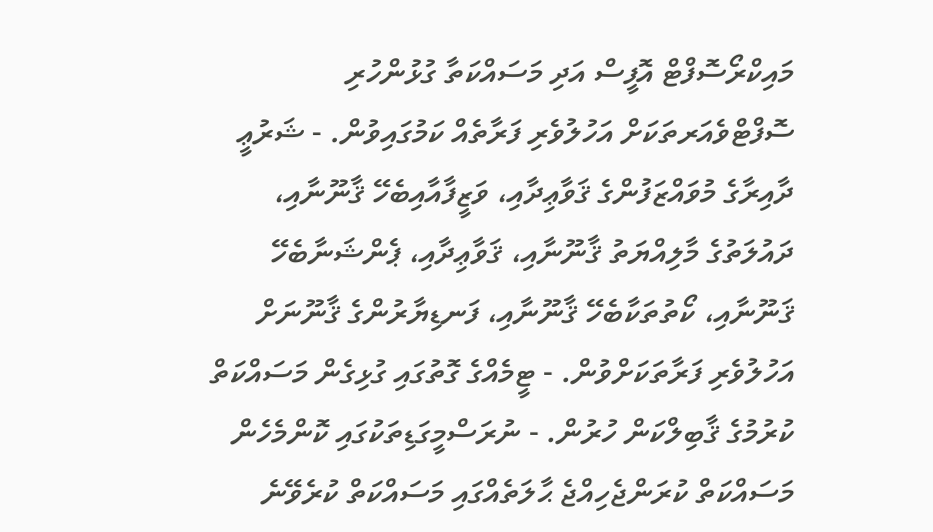މައިކްރޯސޮފްޓް އޮފީސް އަދި މަސައްކަތާ ގުޅުންހުރި ސޮފްޓްވެއަރތަކަށް އަހުލުވެރި ފަރާތެއް ކަމުގައިވުން. - ޝަރުޢީ ދާއިރާގެ މުވައްޒަފުންގެ ޤަވާޢިދާއި، ވަޒީފާއާއިބެހޭ ޤާނޫނާއި، ދައުލަތުގެ މާލިއްޔަތު ޤާނޫނާއި، ޤަވާޢިދާއި، ޕެންޝަނާބެހޭ ޤަނޫނާއި، ކޯތުތަކާބެހޭ ޤާނޫނާއި، ފަނޑިޔާރުންގެ ޤާނޫނަށް އަހުލުވެރި ފަރާތަކަށްވުން. - ޓީމެއްގެ ގޮތުގައި ގުޅިގެން މަސައްކަތް ކުރުމުގެ ޤާބިލްކަން ހުރުން. - ނުރަސްމީގަޑިތަކުގައި ކޮންމެހެން މަސައްކަތް ކުރަންޖެހިއްޖެ ޙާލަތެއްގައި މަސައްކަތް ކުރެވޭނެ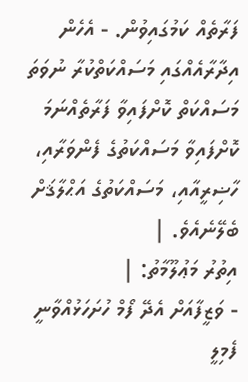ފަރާތެއް ކަމުގައިވުން. - އެހެން އިދާރާއެއްގައި މަސައްކަތްކުރާ ނުވަތަ މަސައްކަތް ކޮށްފައިވާ ފަރާތެއްނަމަ ކޮށްފައިވާ މަސައްކަތުގެ ފެންވަރާއި، ހާޟިރީއާއި، މަސައްކަތުގެ އަޙްލާޤަށް ބެލޭނެއެވެ. |
އިތުރު މަޢުލޫމާތު: |
- ވަޒީފާއަށް އެދޭ ފޯމް ހުށަހަޅުއްވާނީ ފެމިލީ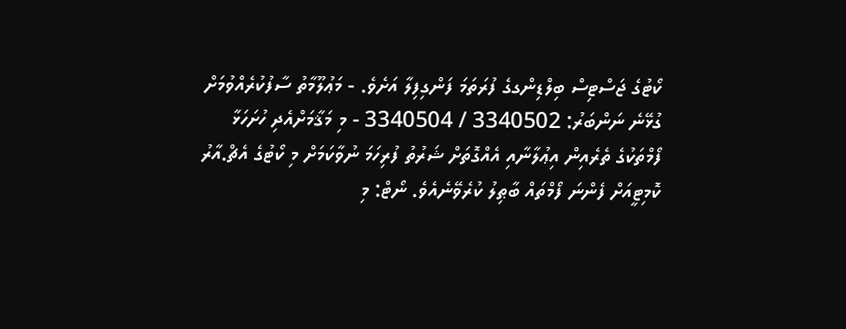ކޯޓުގެ ޖަސްޓިސް ބިލްޑިންގގެ ފުރަތަމަ ފަންގިފިލާ އަށެވެ. - މަޢުލޫމާތު ސާފުކުރެއްވުމަށް ގުޅޭނެ ނަންބަރު: 3340502 / 3340504 - މި މަޤާމަށްއެދި ހުށަހަޅާ ފޯމްތަކުގެ ތެރެއިން އިޢުލާނާއި އެއްގޮތަށް ޝަރުތު ފުރިހަމަ ނުވާކަމަށް މި ކޯޓުގެ އެޗް.އާރު ކޮމިޓީއަށް ފެންނަ ފޯމްތައް ބާޠިލު ކުރެވޭނެއެވެ. ނޯޓް: މި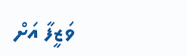ވަޒީފާ އަށް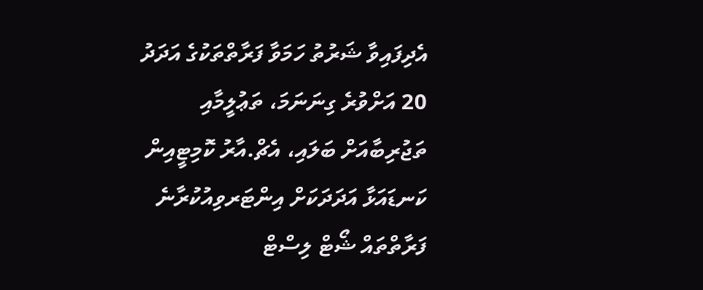އެދިފައިވާ ޝަރުތު ހަމަވާ ފަރާތްތަކުގެ އަދަދު 20 އަށްވުރެ ގިނަނަމަ، ތަޢުލީމާއި ތަޖުރިބާއަށް ބަލައި، އެޗް.އާރު ކޮމިޓީއިން ކަނޑައަޅާ އަދަދަކަށް އިންޓަރވިއުކުރާނެ ފަރާތްތައް ޝޯޓް ލިސްޓް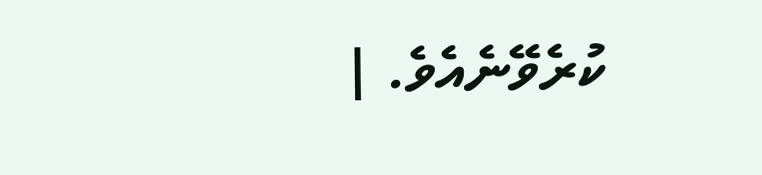ކުރެވޭނެއެވެ. |